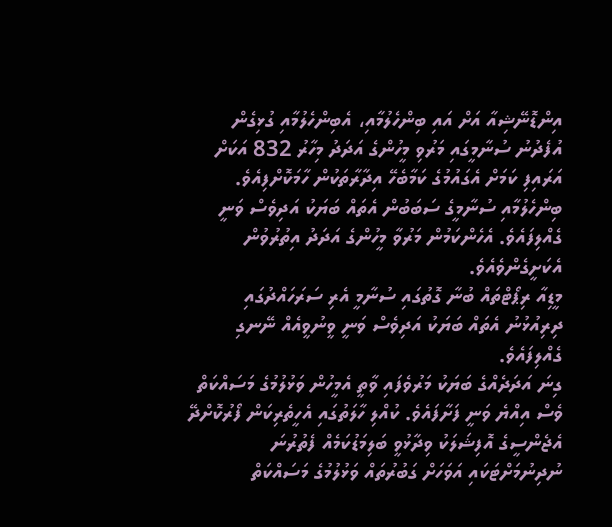އިންޑޮނޭޝިއާ އަށް އައި ބިންހެލުމާއި، އެބިންހެލުމާއި ގުޅިގެން އުފެދުނު ސުނާމީގައި މަރުވި މީހުންގެ އަދަދު މިހާރު 832 އަކަށް އަރައިފި ކަމަށް އެގައުމުގެ ކަމާބެހޭ އިދާރާތަކުން ހާމަކޮށްފިއެވެ.
ބިންހެލުމާއި ސުނާމީގެ ސަބަބުން އެތައް ބަޔަކު އަދިވެސް ވަނީ ގެއްލިފައެވެ. އެހެންކަމުން މަރުވާ މީހުންގެ އަދަދު އިތުރުވުން އެކަށީގެންވެއެވެ.
މީޑިއާ ރިޕޯޓްތައް ބުނާ ގޮތުގައި ސުނާމީ އެރި ސަރަހައްދުގައި ދިރިއުޅުނު އެތައް ބަޔަކު އަދިވެސް ވަނީ ވީނުވީއެއް ނޭނގި ގެއްލިފައެވެ.
ގިނަ އަދަދެއްގެ ބަޔަކު މަރުވެފައި ވާތީ އެމީހުން ވަޅުލުމުގެ މަސައްކަތް ވެސް އިއްޔެ ވަނީ ފަށާފައެވެ. ކުއްލި ހާލަތުގައި އެހީތެރިކަން ފޯރުކޮށްދޭ އެޖެންސީގެ އޮފިޝަލަކު ވިދާޅުވީ ބަލިމަޑުކަމެއް ފެތުރުނަ ނުދިނުމަށްޓަކައި އަވަހަށް ގަބުރުތައް ވަޅުލުމުގެ މަސައްކަތް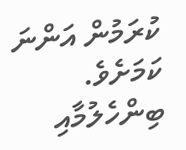ކުރަމުން އަންނަ ކަމަށެވެ.
ބިންހެލުމާއި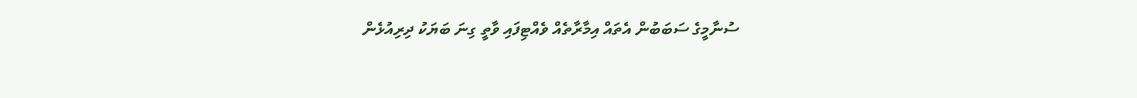ސުނާމީގެ ސަބަބުން އެތައް އިމާރާތެއް ވެއްޓިފައި ވާތީ ގިނަ ބަޔަކު ދިރިއުޅެން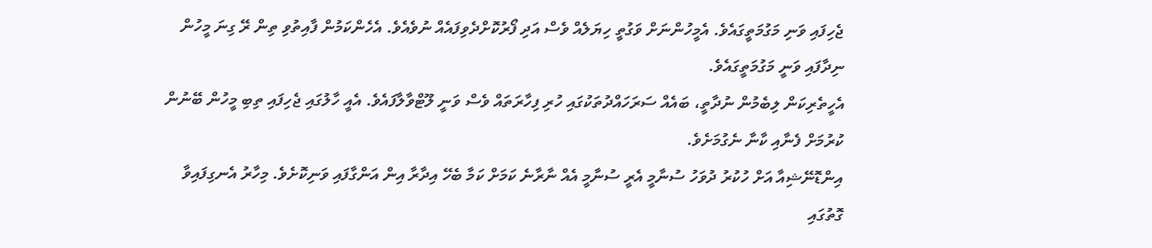ޖެހިފައި ވަނި މަގުމަތީގައެވެ. އެމީހުންނަށް ވަގުތީ ހިޔަލެއް ވެސް އަދި ފޯރުކޮށްދެވިފައެއް ނުވެއެވެ. އެހެންކަމުން ފާއިތުވި ތިން ރޭ ގިނަ މީހުން ނިދާފައި ވަނީ މަގުމަތީގައެވެ.
އެހީތެރިކަން ލިބެމުން ނުދާތީ، ބައެއް ސަރަހައްދުތަކުގައި ހުރި ފިހާރަތައް ވެސް ވަނީ ލޫޓްވާލާފައެވެ. އެއީ ހާލުގައި ޖެހިފައި ތިބި މީހުން ބޭނުން ކުރުމަށް ފެނާއި ކާނާ ނެގުމަށެވެ.
އިންޑޮނޭޝިއާ އަށް ހުކުރު ދުވަހު ސުނާމީ އެރީ ސުނާމީ އެއް ނާރާނެ ކަމަށް ކަމާ ބެހޭ އިދާރާ އިން އަންގާފައި ވަނިކޮށެވެ. މިހާރު އެނގިފައިވާ ގޮތުގައި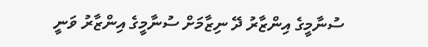ސުނާމީގެ އިންޒާރު ދޭ ނިޒާމަށް ސުނާމީގެ އިންޒާރު ވަނީ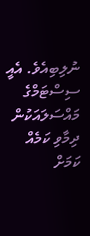ނުލިބިއެވެ. އެއީ ސިސްޓަމްގެ މައްސަލައަކުން ދިމާވި ކަމެއް ކަމަށް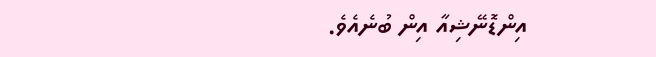އިންޑޮނޭޝިއާ އިން ބުނެއެވެ.